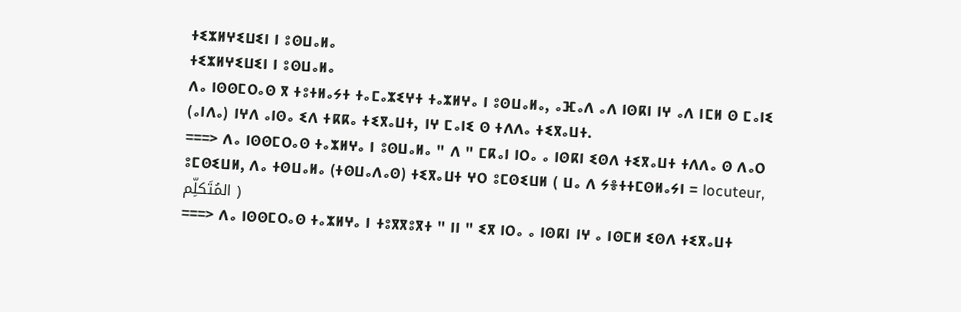ⵜⵉⵣⵍⵖⵉⵡⵉⵏ ⵏ ⵓⵙⵡⴰⵍⴰ
ⵜⵉⵣⵍⵖⵉⵡⵉⵏ ⵏ ⵓⵙⵡⴰⵍⴰ
ⴷⴰ ⵏⵙⵙⵎⵔⴰⵙ ⴳ ⵜⵓⵜⵍⴰⵢⵜ ⵜⴰⵎⴰⵣⵉⵖⵜ ⵜⴰⵣⵍⵖⴰ ⵏ ⵓⵙⵡⴰⵍⴰ, ⴰⴼⴰⴷ ⴰⴷ ⵏⵙⴽⵏ ⵏⵖ ⴰⴷ ⵏⵎⵍ ⵙ ⵎⴰⵏⵉ (ⴰⵏⴷⴰ) ⵏⵖⴷ ⴰⵏⵙⴰ ⵉⴷ ⵜⴽⴽⴰ ⵜⵉⴳⴰⵡⵜ, ⵏⵖ ⵎⴰⵏⵉ ⵙ ⵜⴷⴷⴰ ⵜⵉⴳⴰⵡⵜ.
===> ⴷⴰ ⵏⵙⵙⵎⵔⴰⵙ ⵜⴰⵣⵍⵖⴰ ⵏ ⵓⵙⵡⴰⵍⴰ " ⴷ " ⵎⴽⴰⵏ ⵏⵔⴰ ⴰ ⵏⵙⴽⵏ ⵉⵙⴷ ⵜⵉⴳⴰⵡⵜ ⵜⴷⴷⴰ ⵙ ⴷⴰⵔ ⵓⵎⵙⵉⵡⵍ, ⴷⴰ ⵜⵙⵡⴰⵍⴰ (ⵜⵙⵡⴰⴷⴰⵙ) ⵜⵉⴳⴰⵡⵜ ⵖⵔ ⵓⵎⵙⵉⵡⵍ ( ⵡⴰ ⴷ ⵢⴻⵜⵜⵎⵙⵍⴰⵢⵏ = locuteur, المُتَكلِّم )
===> ⴷⴰ ⵏⵙⵙⵎⵔⴰⵙ ⵜⴰⵣⵍⵖⴰ ⵏ ⵜⵓⴳⴳⵓⴳⵜ " ⵏⵏ " ⵉⴳ ⵏⵔⴰ ⴰ ⵏⵙⴽⵏ ⵏⵖ ⴰ ⵏⵙⵎⵍ ⵉⵙⴷ ⵜⵉⴳⴰⵡⵜ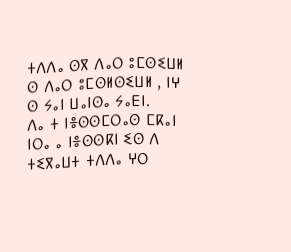ⵜⴷⴷⴰ ⵙⴳ ⴷⴰⵔ ⵓⵎⵙⵉⵡⵍ ⵙ ⴷⴰⵔ ⵓⵎⵙⵍⵙⵉⵡⵍ , ⵏⵖ ⵙ ⵢⴰⵏ ⵡⴰⵏⵙⴰ ⵢⴰⴹⵏ.
ⴷⴰ ⵜ ⵏⴻⵙⵙⵎⵔⴰⵙ ⵎⴽⴰⵏ ⵏⵔⴰ ⴰ ⵏⴻⵙⵙⴽⵏ ⵉⵙ ⴷ ⵜⵉⴳⴰⵡⵜ ⵜⴷⴷⴰ ⵖⵔ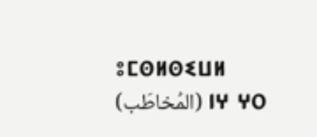ⵓⵎⵙⵍⵙⵉⵡⵍ (المُخاطَب) ⵏⵖ ⵖⵔ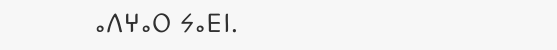ⴰⴷⵖⴰⵔ ⵢⴰⴹⵏ.